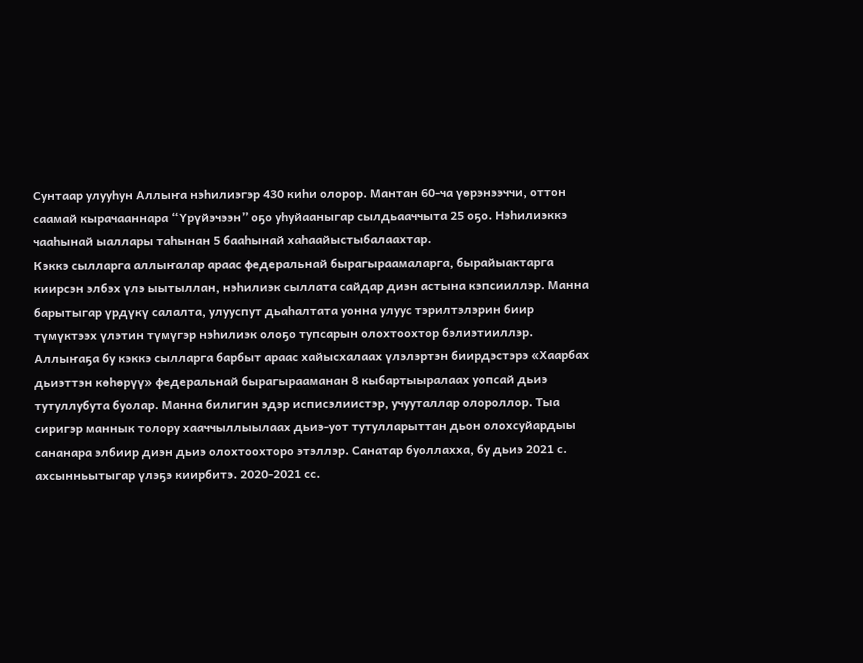Сунтаар улууһун Аллыҥа нэһилиэгэр 430 киһи олорор. Мантан 60-ча үөрэнээччи, оттон саамай кырачааннара “Үрүйэчээн” оҕо уһуйааныгар сылдьааччыта 25 оҕо. Нэһилиэккэ чааһынай ыаллары таһынан 5 бааһынай хаһаайыстыбалаахтар.
Кэккэ сылларга аллыҥалар араас федеральнай бырагыраамаларга, бырайыактарга киирсэн элбэх үлэ ыытыллан, нэһилиэк сыллата сайдар диэн астына кэпсииллэр. Манна барытыгар үрдүкү салалта, улууспут дьаһалтата уонна улуус тэрилтэлэрин биир түмүктээх үлэтин түмүгэр нэһилиэк олоҕо тупсарын олохтоохтор бэлиэтииллэр.
Аллыҥаҕа бу кэккэ сылларга барбыт араас хайысхалаах үлэлэртэн биирдэстэрэ «Хаарбах дьиэттэн көһөрүү» федеральнай бырагырааманан 8 кыбартыыралаах уопсай дьиэ тутуллубута буолар. Манна билигин эдэр исписэлиистэр, учууталлар олороллор. Тыа сиригэр маннык толору хааччыллыылаах дьиэ-уот тутулларыттан дьон олохсуйардыы сананара элбиир диэн дьиэ олохтоохторо этэллэр. Санатар буоллахха, бу дьиэ 2021 с. ахсынньытыгар үлэҕэ киирбитэ. 2020-2021 сс.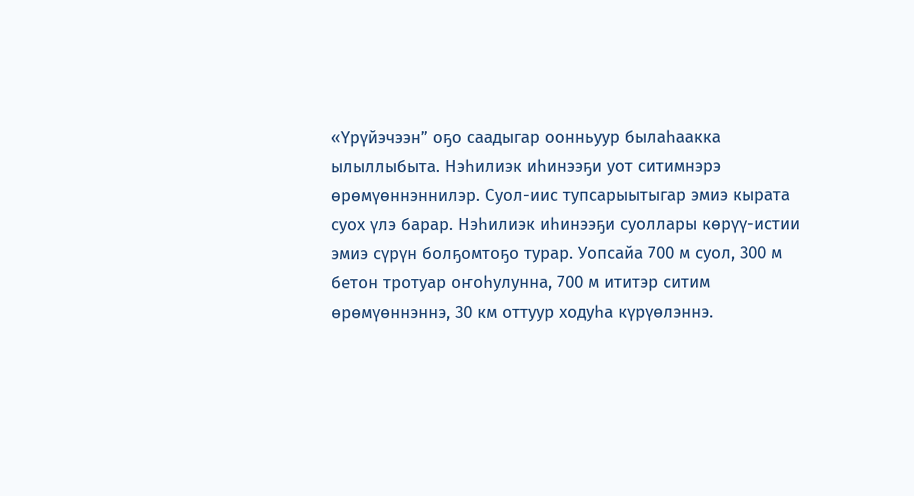«Үрүйэчээн” оҕо саадыгар оонньуур былаһаакка ылыллыбыта. Нэһилиэк иһинээҕи уот ситимнэрэ өрөмүөннэннилэр. Суол-иис тупсарыытыгар эмиэ кырата суох үлэ барар. Нэһилиэк иһинээҕи суоллары көрүү-истии эмиэ сүрүн болҕомтоҕо турар. Уопсайа 700 м суол, 300 м бетон тротуар оҥоһулунна, 700 м ититэр ситим өрөмүөннэннэ, 30 км оттуур ходуһа күрүөлэннэ.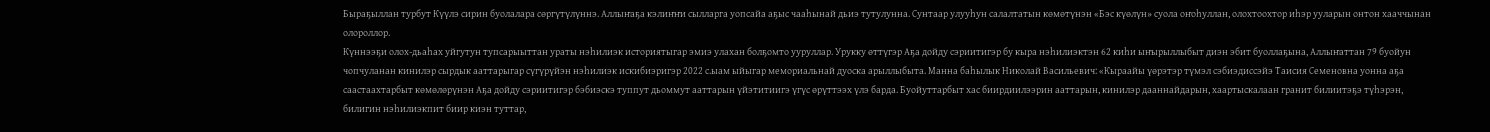Быраҕыллан турбут Күүлэ сирин буолалара сөргүтүлүннэ. Аллыҥаҕа кэлиҥҥи сылларга уопсайа аҕыс чааһынай дьиэ тутулунна. Сунтаар улууһун салалтатын көмөтүнэн «Бэс күөлүн» суола оҥоһуллан, олохтоохтор иһэр ууларын онтон хааччынан олороллор.
Күннээҕи олох-дьаһах уйгутун тупсарыыттан ураты нэһилиэк историятыгар эмиэ улахан болҕомто ууруллар. Урукку өттүгэр Аҕа дойду сэриитигэр бу кыра нэһилиэктэн 62 киһи ыҥырыллыбыт диэн эбит буоллаҕына, Аллыҥаттан 79 буойун чопчуланан кинилэр сырдык ааттарыгар сүгүрүйэн нэһилиэк искибиэригэр 2022 с.ыам ыйыгар мемориальнай дуоска арыллыбыта. Манна баһылык Николай Васильевич: «Кыраайы үөрэтэр түмэл сэбиэдиссэйэ Таисия Семеновна уонна аҕа саастаахтарбыт көмөлөрүнэн Аҕа дойду сэриитигэр бэбиэскэ туппут дьоммут ааттарын үйэтитиигэ үгүс өрүттээх үлэ барда. Буойуттарбыт хас биирдиилээрин ааттарын, кинилэр дааннайдарын, хаартыскалаан гранит билиитэҕэ түһэрэн, билигин нэһилиэкпит биир киэн туттар,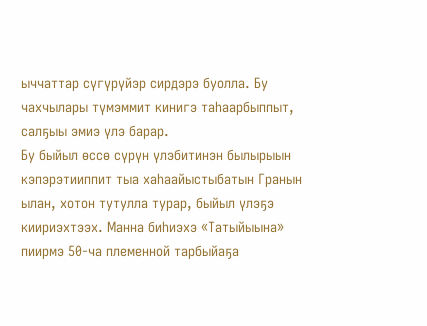ыччаттар сүгүрүйэр сирдэрэ буолла. Бу чахчылары түмэммит кинигэ таһаарбыппыт, салҕыы эмиэ үлэ барар.
Бу быйыл өссө сүрүн үлэбитинэн былырыын кэпэрэтииппит тыа хаһаайыстыбатын Гранын ылан, хотон тутулла турар, быйыл үлэҕэ киириэхтээх. Манна биһиэхэ «Татыйыына» пиирмэ 50-ча племенной тарбыйаҕа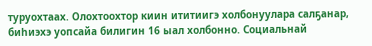туруохтаах. Олохтоохтор киин ититиигэ холбонуулара салҕанар, биһиэхэ уопсайа билигин 16 ыал холбонно. Социальнай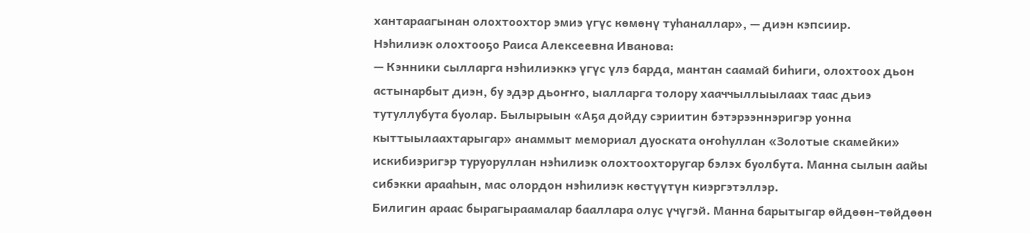хантараагынан олохтоохтор эмиэ үгүс көмөнү туһаналлар», — диэн кэпсиир.
Нэһилиэк олохтооҕо Раиса Алексеевна Иванова:
— Кэнники сылларга нэһилиэккэ үгүс үлэ барда, мантан саамай биһиги, олохтоох дьон астынарбыт диэн, бу эдэр дьоҥҥо, ыалларга толору хааччыллыылаах таас дьиэ тутуллубута буолар. Былырыын «Аҕа дойду сэриитин бэтэрээннэригэр уонна кыттыылаахтарыгар» анаммыт мемориал дуоската оҥоһуллан «Золотые скамейки» искибиэригэр туруоруллан нэһилиэк олохтоохторугар бэлэх буолбута. Манна сылын аайы сибэкки арааһын, мас олордон нэһилиэк көстүүтүн киэргэтэллэр.
Билигин араас бырагыраамалар бааллара олус үчүгэй. Манна барытыгар өйдөөн-төйдөөн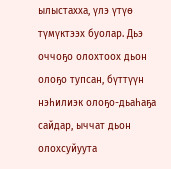ылыстахха, үлэ үтүө түмүктээх буолар. Дьэ оччоҕо олохтоох дьон олоҕо тупсан, бүттүүн нэһилиэк олоҕо-дьаһаҕа сайдар, ыччат дьон олохсуйуута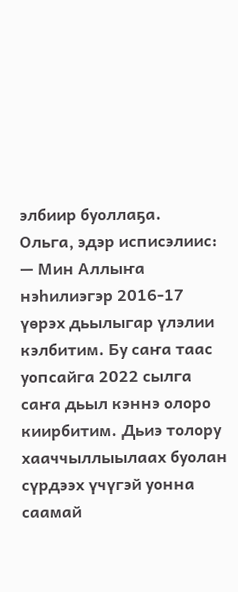элбиир буоллаҕа.
Ольга, эдэр исписэлиис:
— Мин Аллыҥа нэһилиэгэр 2016-17 үөрэх дьылыгар үлэлии кэлбитим. Бу саҥа таас уопсайга 2022 сылга саҥа дьыл кэннэ олоро киирбитим. Дьиэ толору хааччыллыылаах буолан сүрдээх үчүгэй уонна саамай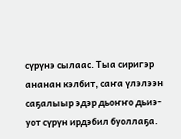сүрүнэ сылаас. Тыа сиригэр ананан кэлбит, саҥа үлэлээн саҕалыыр эдэр дьоҥҥо дьиэ-уот сүрүн ирдэбил буоллаҕа.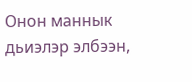Онон маннык дьиэлэр элбээн,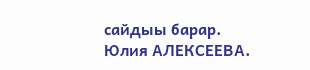сайдыы барар.
Юлия АЛЕКСЕЕВА.